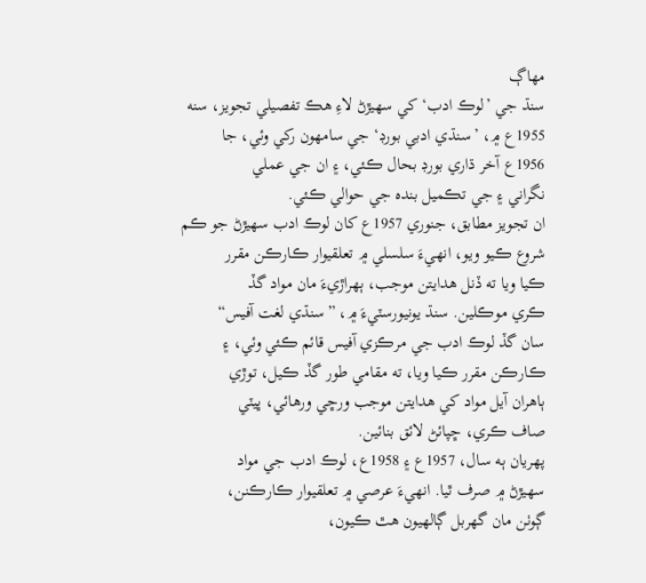مهاڳ
سنڌ جي ’لوڪ ادب‘ کي سهيڙڻ لاءِ هڪ تفصيلي تجويز، سنه
1955ع ۾، ’سنڌي ادبي بورڊ‘ جي سامهون رکي وئي، جا
1956ع آخر ڌاري بورڊ بحال ڪئي، ۽ ان جي عملي
نگراني ۽ جي تڪميل بنده جي حوالي ڪئي.
ان تجويز مطابق، جنوري 1957ع کان لوڪ ادب سهيڙڻ جو ڪم
شروع ڪيو ويو، انهيءَ سلسلي ۾ تعلقيوار ڪارڪن مقرر
ڪيا ويا ته ڏنل هدايتن موجب، ٻهراڙيءَ مان مواد گڏ
ڪري موڪلين. سنڌ يونيورسٽيءَ ۾، ”سنڌي لغت آفيس“
سان گڏ لوڪ ادب جي مرڪزي آفيس قائم ڪئي وئي، ۽
ڪارڪن مقرر ڪيا ويا، ته مقامي طور گڏ ڪيل، توڙي
ٻاهران آيل مواد کي هدايتن موجب ورڇي ورهائي، ڀيٽي
صاف ڪري، ڇپائڻ لائق بنائين.
پهريان ٻه سال، 1957ع ۽ 1958ع، لوڪ ادب جي مواد
سهيڙڻ ۾ صرف ٿيا. انهيءَ عرصي ۾ تعلقيوار ڪارڪنن،
ڳوٺن مان گهربل ڳالهيون هٿ ڪيون،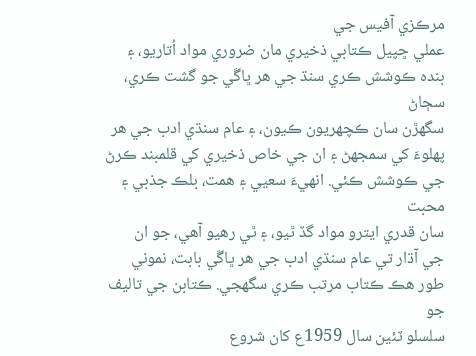مرڪزي آفيس جي
عملي ڇپيل ڪتابي ذخيري مان ضروري مواد اُتاريو، ۽
بنده ڪوشش ڪري سنڌ جي هر ڀاڱي جو گشت ڪري، سڄاڻ
سگهڙن سان ڪچهريون ڪيون، ۽ عام سنڌي ادب جي هر
پهلوءَ کي سمجهڻ ۽ ان جي خاص ذخيري کي قلمبند ڪرڻ
جي ڪوشش ڪئي. انهيءَ سعيي ۽ همت، بلڪ جذبي ۽ محبت
سان قدري ايترو مواد گڏ ٿيو، ۽ ٿي رهيو آهي، جو ان
جي آڌار تي عام سنڌي ادب جي هر ڀاڱي بابت، نموني
طور هڪ ڪتاب مرتب ڪري سگهجي. ڪتابن جي تاليف جو
سلسلو ٽئين سال 1959ع کان شروع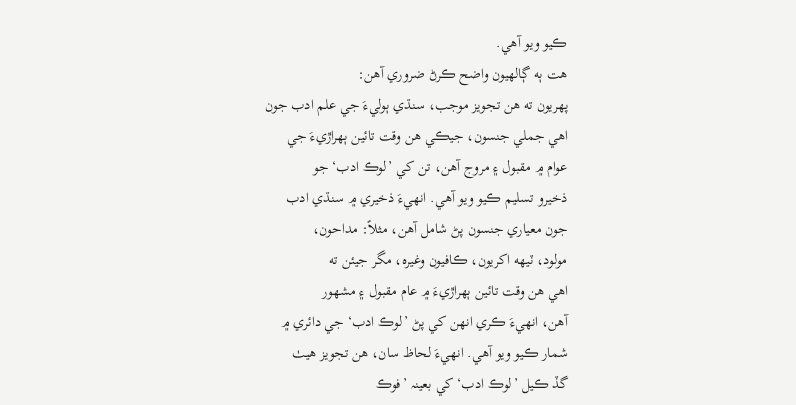ڪيو ويو آهي.
هت ٻه ڳالهيون واضح ڪرڻ ضروري آهن:
پهريون ته هن تجويز موجب، سنڌي ٻوليءَ جي علم ادب جون
اهي جملي جنسون، جيڪي هن وقت تائين ٻهراڙيءَ جي
عوام ۾ مقبول ۽ مروج آهن، تن کي ’لوڪ ادب‘ جو
ذخيرو تسليم ڪيو ويو آهي. انهيءَ ذخيري ۾ سنڌي ادب
جون معياري جنسون پڻ شامل آهن، مثلاً: مداحون،
مولود، ٽيهه اکريون، ڪافيون وغيره، مگر جيئن ته
اهي هن وقت تائين ٻهراڙيءَ ۾ عام مقبول ۽ مشهور
آهن، انهيءَ ڪري انهن کي پڻ ’لوڪ ادب‘ جي دائري ۾
شمار ڪيو ويو آهي. انهيءَ لحاظ سان، هن تجويز هيٺ
گڏ ڪيل ’لوڪ ادب‘ کي بعينہ ’فوڪ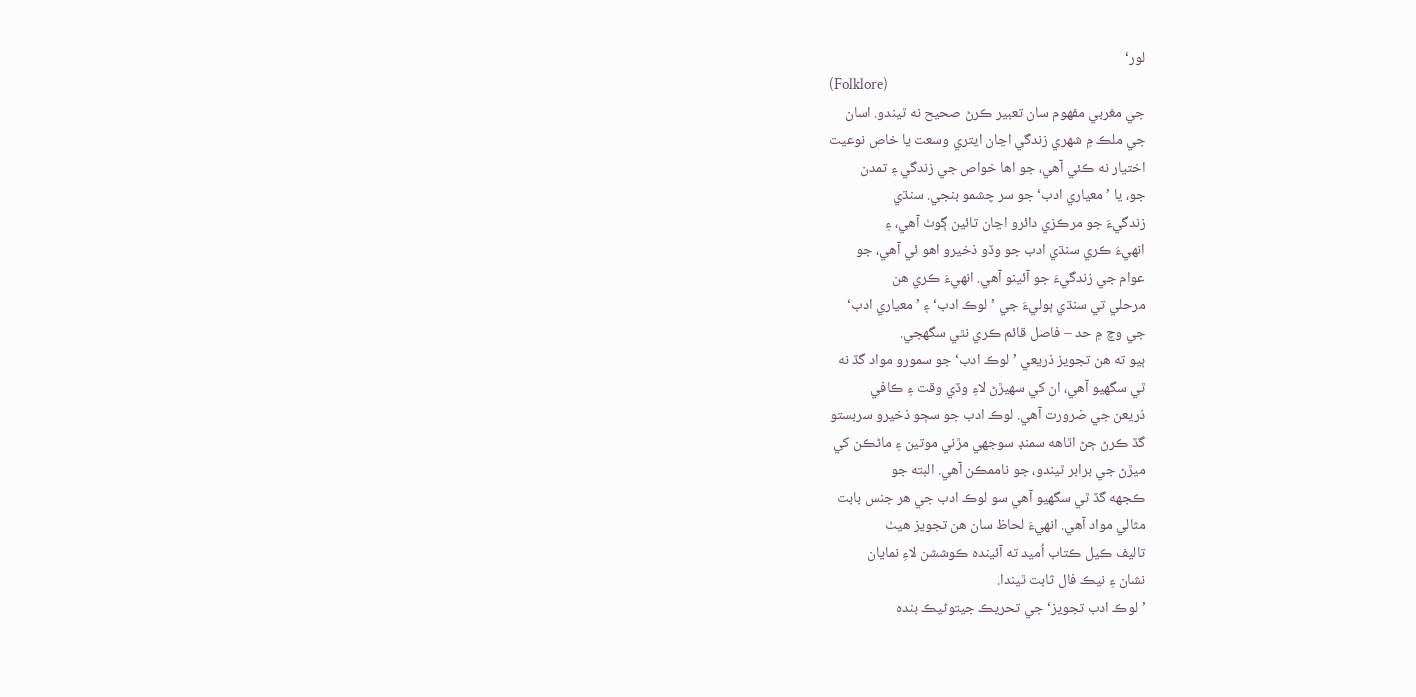لور‘
(Folklore)
جي مغربي مفهوم سان تعبير ڪرڻ صحيح نه ٿيندو. اسان
جي ملڪ ۾ شهري زندگي اڃان ايتري وسعت يا خاص نوعيت
اختيار نه ڪئي آهي، جو اها خواص جي زندگي ۽ تمدن
جو، يا ’معياري ادب‘ جو سر چشمو بنجي. سنڌي
زندگيءَ جو مرڪزي دائرو اڃان تائين ڳوٺ آهي، ۽
انهيءَ ڪري سنڌي ادب جو وڏو ذخيرو اهو ئي آهي، جو
عوام جي زندگيءَ جو آئينو آهي. انهيءَ ڪري هن
مرحلي تي سنڌي ٻوليءَ جي ’لوڪ ادب‘ ۽ ’معياري ادب‘
جي وچ ۾ حد – فاصل قائم ڪري نٿي سگهجي.
ٻيو ته هن تجويز ذريعي ’لوڪ ادب‘ جو سمورو مواد گڏ نه
ٿي سگهيو آهي، ان کي سهيڙڻ لاءِ وڏي وقت ۽ ڪافي
ذريعن جي ضرورت آهي. لوڪ ادب جو سڄو ذخيرو سربستو
گڏ ڪرڻ ڄڻ اٿاهه سمنڊ سوجهي مڙني موتين ۽ ماڻڪن کي
ميڙڻ جي برابر ٿيندو، جو ناممڪن آهي. البته جو
ڪجهه گڏ ٿي سگهيو آهي سو لوڪ ادب جي هر جنس بابت
مثالي مواد آهي. انهيءَ لحاظ سان هن تجويز هيٺ
تاليف ڪيل ڪتاب اُميد ته آئينده ڪوششن لاءِ نمايان
نشان ۽ نيڪ فال ثابت ٿيندا.
’لوڪ ادب تجويز‘ جي تحريڪ جيتوڻيڪ بنده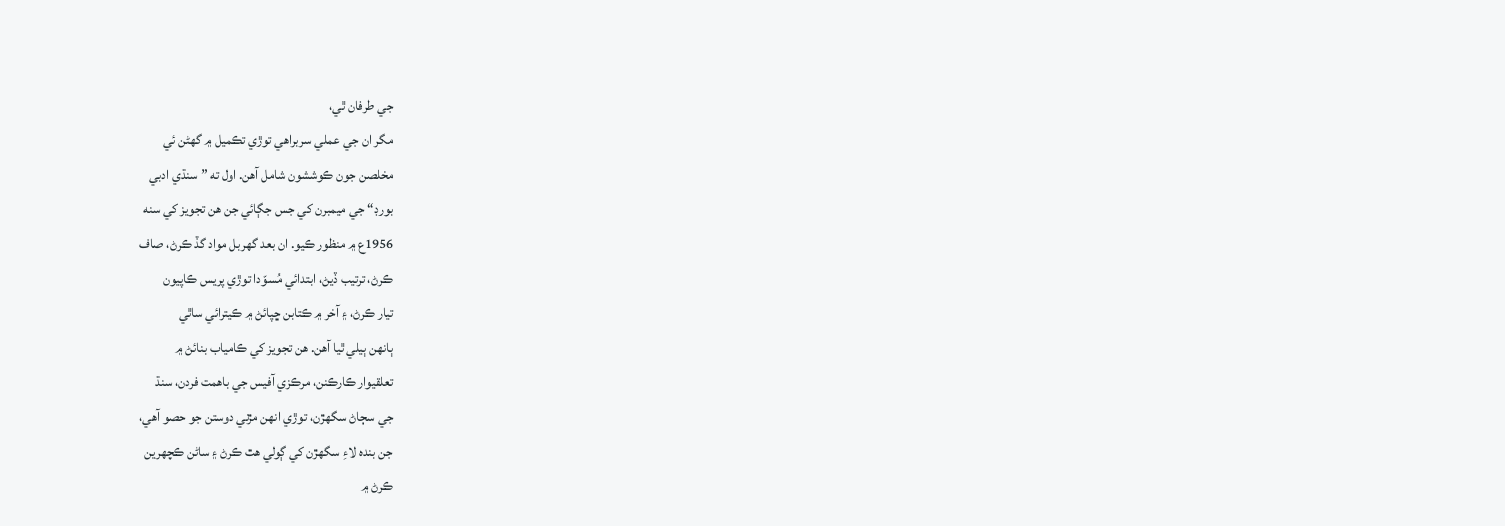جي طرفان ٿي،
مگر ان جي عملي سربراهي توڙي تڪميل ۾ گهڻن ئي
مخلصن جون ڪوششون شامل آهن. اول ته ”سنڌي ادبي
بورڊ“ جي ميمبرن کي جس جڳائي جن هن تجويز کي سنه
1956ع ۾ منظور ڪيو. ان بعد گهربل مواد گڏ ڪرڻ، صاف
ڪرڻ، ترتيب ڏيڻ، ابتدائي مُسوّدا توڙي پريس ڪاپيون
تيار ڪرڻ، ۽ آخر ۾ ڪتابن ڇپائڻ ۾ ڪيترائي ساٿي
ٻانهن ٻيلي ٿيا آهن. هن تجويز کي ڪامياب بنائڻ ۾
تعلقيوار ڪارڪنن، مرڪزي آفيس جي باهمت فردن، سنڌ
جي سڄاڻ سگهڙن، توڙي انهن مڙني دوستن جو حصو آهي،
جن بنده لاءِ سگهڙن کي ڳولي هٿ ڪرڻ ۽ ساڻن ڪچهرين
ڪرڻ ۾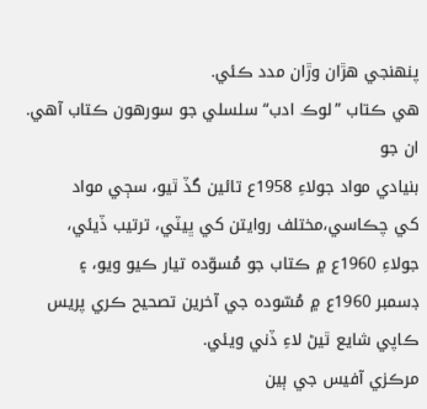پنهنجي هڙان وڙان مدد ڪئي.
هي ڪتاب ”لوڪ ادب“ سلسلي جو سورهون ڪتاب آهي. ان جو
بنيادي مواد جولاءِ 1958ع تائين گڏ ٿيو، سڄي مواد
کي چڪاسي،مختلف روايتن کي ڀيٽي، ترتيب ڏيئي،
جولاءِ 1960ع ۾ ڪتاب جو مُسوّده تيار ڪيو ويو، ۽
ڊسمبر 1960ع ۾ مُسّوده جي آخرين تصحيح ڪري پريس
ڪاپي شايع ٿيڻ لاءِ ڏني ويئي.
مرڪزي آفيس جي ٻين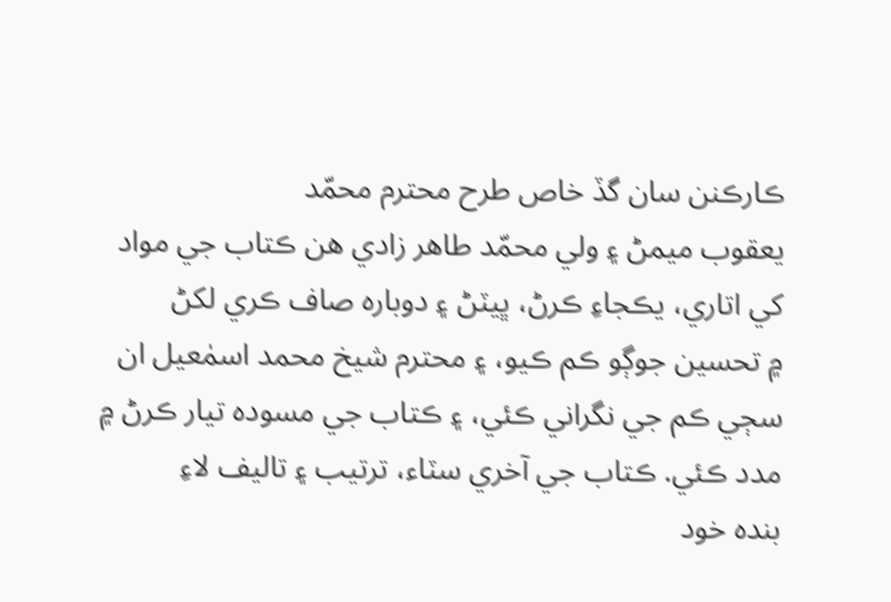ڪارڪنن سان گڏ خاص طرح محترم محمّد
يعقوب ميمڻ ۽ ولي محمّد طاهر زادي هن ڪتاب جي مواد
کي اتاري، يڪجاءِ ڪرڻ، ڀيٽڻ ۽ دوباره صاف ڪري لکڻ
۾ تحسين جوڳو ڪم ڪيو، ۽ محترم شيخ محمد اسمٰعيل ان
سڄي ڪم جي نگراني ڪئي، ۽ ڪتاب جي مسوده تيار ڪرڻ ۾
مدد ڪئي. ڪتاب جي آخري سٽاء، ترتيب ۽ تاليف لاءِ
بنده خود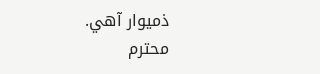ذميوار آهي.
محترم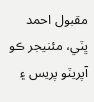مقبول احمد ڀٽي، مئنيجر ڪو آپريٽو پريس ۽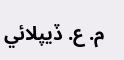م. ع. ڏيپلائي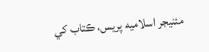مئنيجر اسلاميه پريس، ڪتاب کي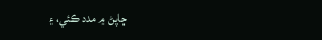ڇاپڻ ۾ مدد ڪئي، ۽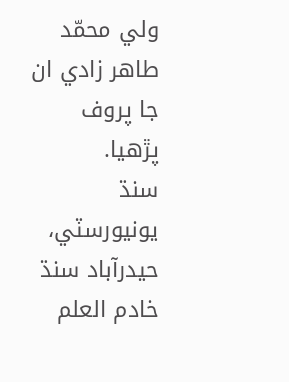ولي محمّد طاهر زادي ان جا پروف پڙهيا.
سنڌ يونيورسٽي، حيدرآباد سنڌ خادم العلم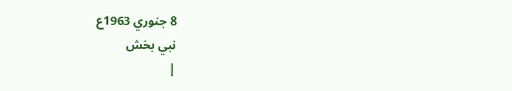8 جنوري 1963ع
نبي بخش
|